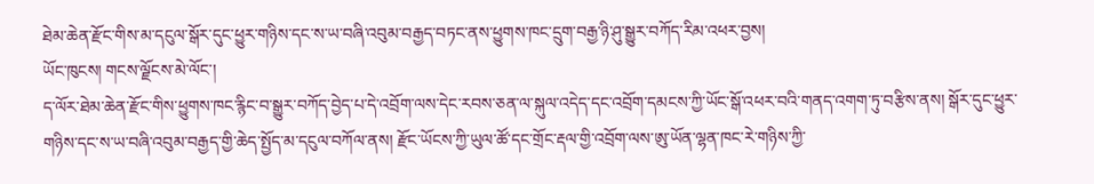ཐེམ་ཆེན་རྫོང་གིས་མ་དངུལ་སྒོར་དུང་ཕྱུར་གཉིས་དང་ས་ཡ་བཞི་འབུམ་བརྒྱད་བཏང་ནས་ཕྱུགས་ཁང་དྲུག་བརྒྱ་ཉི་ཤུ་སྒྱུར་བཀོད་རིམ་འཕར་བྱས།
ཡོང་ཁུངས། གངས་ལྗོངས་མེ་ལོང་།
ད་ལོར་ཐེམ་ཆེན་རྫོང་གིས་ཕྱུགས་ཁང་རྙིང་བ་སྒྱུར་བཀོད་བྱེད་པ་དེ་འབྲོག་ལས་དེང་རབས་ཅན་ལ་སྐུལ་འདེད་དང་འབྲོག་དམངས་ཀྱི་ཡོང་སྒོ་འཕར་བའི་གནད་འགག་ཏུ་བརྩིས་ནས། སྒོར་དུང་ཕྱུར་གཉིས་དང་ས་ཡ་བཞི་འབུམ་བརྒྱད་གྱི་ཆེད་སྤྱོད་མ་དངུལ་བཀོལ་ནས། རྫོང་ཡོངས་ཀྱི་ཡུལ་ཚོ་དང་གྲོང་རྡལ་གྱི་འབྲོག་ལས་ཨུ་ཡོན་ལྷན་ཁང་རེ་གཉིས་ཀྱི་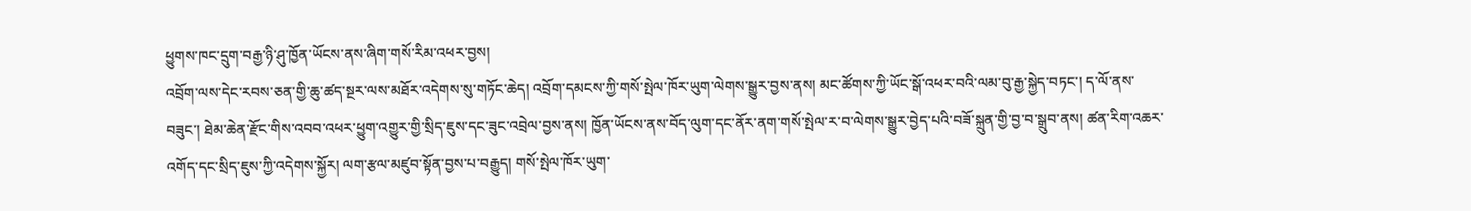ཕྱུགས་ཁང་དྲུག་བརྒྱ་ཉི་ཤུ་ཁྱོན་ཡོངས་ནས་ཞིག་གསོ་རིམ་འཕར་བྱས།
འབྲོག་ལས་དེང་རབས་ཅན་གྱི་ཆུ་ཚད་སྔར་ལས་མཐོར་འདེགས་སུ་གཏོང་ཆེད། འབྲོག་དམངས་ཀྱི་གསོ་སྤེལ་ཁོར་ཡུག་ལེགས་སྒྱུར་བྱས་ནས། མང་ཚོགས་ཀྱི་ཡོང་སྒོ་འཕར་བའི་ལམ་བུ་རྒྱ་སྐྱེད་བཏང་། ད་ལོ་ནས་བཟུང་། ཐེམ་ཆེན་རྫོང་གིས་འབབ་འཕར་ཕྱུག་འགྱུར་གྱི་སྲིད་ཇུས་དང་ཟུང་འབྲེལ་བྱས་ནས། ཁྱོན་ཡོངས་ནས་བོད་ལུག་དང་ནོར་ནག་གསོ་སྤེལ་ར་བ་ལེགས་སྒྱུར་བྱེད་པའི་བཟོ་སྐྲུན་གྱི་བྱ་བ་སྒྲུབ་ནས། ཚན་རིག་འཆར་འགོད་དང་སྲིད་ཇུས་ཀྱི་འདེགས་སྐྱོར། ལག་རྩལ་མཛུབ་སྟོན་བྱས་པ་བརྒྱུད། གསོ་སྤེལ་ཁོར་ཡུག་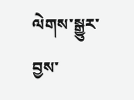ལེགས་སྒྱུར་བྱས་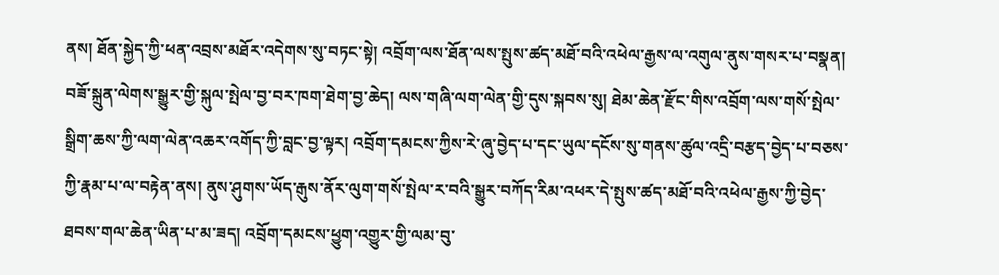ནས། ཐོན་སྐྱེད་ཀྱི་ཕན་འབྲས་མཐོར་འདེགས་སུ་བཏང་སྟེ། འབྲོག་ལས་ཐོན་ལས་སྤུས་ཚད་མཐོ་བའི་འཕེལ་རྒྱས་ལ་འགུལ་ནུས་གསར་པ་བསྣན།
བཟོ་སྐྲུན་ལེགས་སྒྱུར་གྱི་སྐུལ་སྤེལ་བྱ་བར་ཁག་ཐེག་བྱ་ཆེད། ལས་གཞི་ལག་ལེན་གྱི་དུས་སྐབས་སུ། ཐེམ་ཆེན་རྫོང་གིས་འབྲོག་ལས་གསོ་སྤེལ་སྒྲིག་ཆས་ཀྱི་ལག་ལེན་འཆར་འགོད་ཀྱི་བླང་བྱ་ལྟར། འབྲོག་དམངས་ཀྱིས་རེ་ཞུ་བྱེད་པ་དང་ཡུལ་དངོས་སུ་གནས་ཚུལ་འདྲི་བརྩད་བྱེད་པ་བཅས་ཀྱི་རྣམ་པ་ལ་བརྟེན་ནས། ནུས་ཤུགས་ཡོད་རྒུས་ནོར་ལུག་གསོ་སྤེལ་ར་བའི་སྒྱུར་བཀོད་རིམ་འཕར་དེ་སྤུས་ཚད་མཐོ་བའི་འཕེལ་རྒྱས་ཀྱི་བྱེད་ཐབས་གལ་ཆེན་ཡིན་པ་མ་ཟད། འབྲོག་དམངས་ཕྱུག་འགྱུར་གྱི་ལམ་བུ་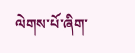ལེགས་པོ་ཞིག་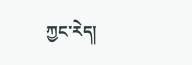ཀྱང་རེད།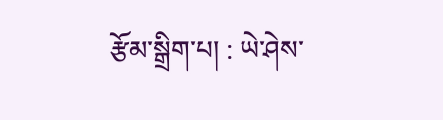རྩོམ་སྒྲིག་པ། : ཡེ་ཤེས་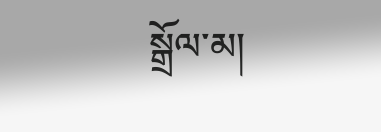སྒྲོལ་མ།